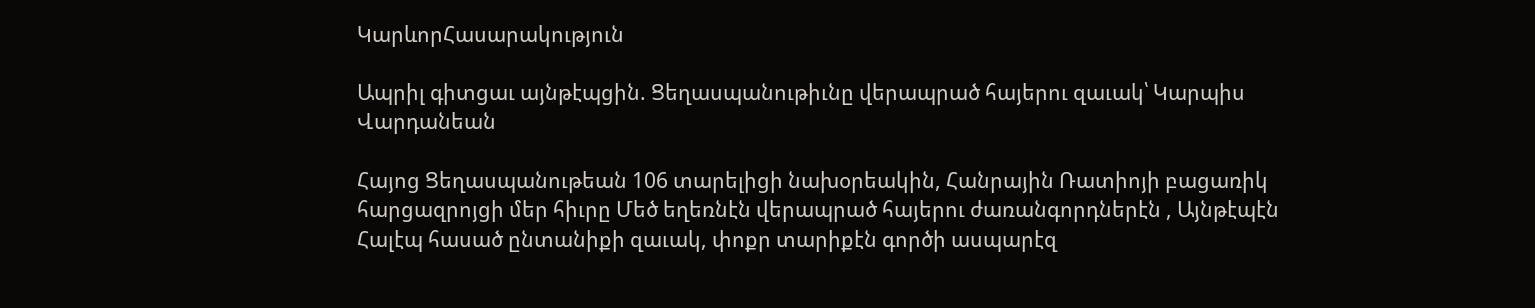ԿարևորՀասարակություն

Ապրիլ գիտցաւ այնթէպցին. Ցեղասպանութիւնը վերապրած հայերու զաւակ՝ Կարպիս Վարդանեան

Հայոց Ցեղասպանութեան 106 տարելիցի նախօրեակին, Հանրային Ռատիոյի բացառիկ հարցազրոյցի մեր հիւրը Մեծ եղեռնէն վերապրած հայերու ժառանգորդներէն , Այնթէպէն Հալէպ հասած ընտանիքի զաւակ, փոքր տարիքէն գործի ասպարէզ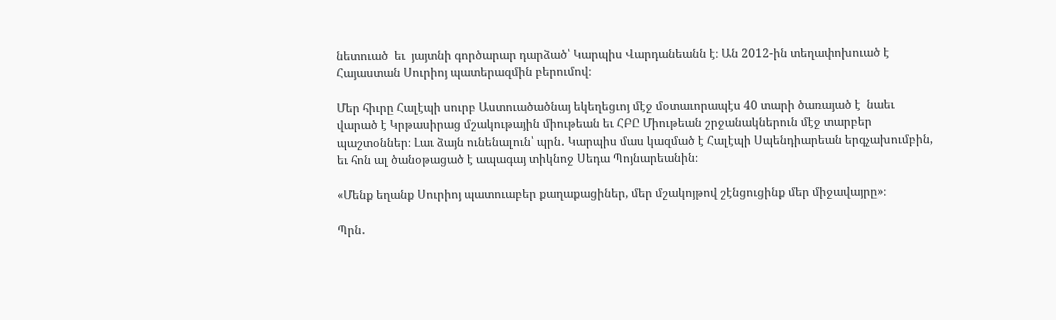նետուած  եւ  յայտնի գործարար դարձած՝ Կարպիս Վարդանեանն է։ Ան 2012-ին տեղափոխուած է Հայաստան Սուրիոյ պատերազմին բերումով։

Մեր հիւրը Հալէպի սուրբ Աստուածածնայ եկեղեցւոյ մէջ մօտաւորապէս 40 տարի ծառայած է  նաեւ վարած է Կրթասիրաց մշակութային միութեան եւ ՀԲԸ Միութեան շրջանակներուն մէջ տարբեր պաշտօններ։ Լաւ ձայն ունենալուն՝ պրն․ Կարպիս մաս կազմած է Հալէպի Սպենդիարեան երգչախումբին, եւ հոն ալ ծանօթացած է ապագայ տիկնոջ Սեդա Պոյնարեանին։

«Մենք եղանք Սուրիոյ պատուաբեր քաղաքացիներ, մեր մշակոյթով շէնցուցինք մեր միջավայրը»։

Պրն․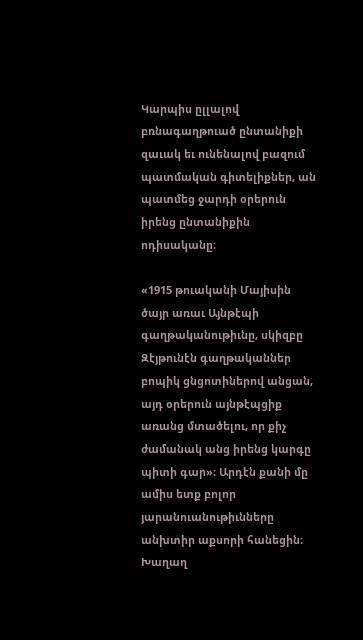Կարպիս ըլլալով բռնագաղթուած ընտանիքի զաւակ եւ ունենալով բազում պատմական գիտելիքներ, ան պատմեց ջարդի օրերուն իրենց ընտանիքին ոդիսականը։

«1915 թուականի Մայիսին ծայր առաւ Այնթէպի գաղթականութիւնը, սկիզբը Զէյթունէն գաղթականներ բոպիկ ցնցոտիներով անցան, այդ օրերուն այնթէպցիք առանց մտածելու, որ քիչ ժամանակ անց իրենց կարգը պիտի գար»։ Արդէն քանի մը ամիս ետք բոլոր յարանուանութիւնները անխտիր աքսորի հանեցին։ Խաղաղ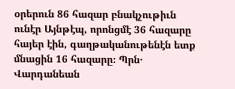օրերուն 86 հազար բնակչութիւն ունէր Այնթէպ, որոնցմէ 36 հազարը հայեր էին, գաղթականութենէն ետք մնացին 16 հազարը։ Պրն․ Վարդանեան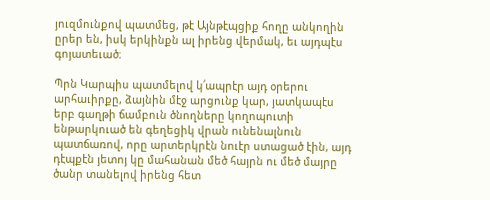յուզմունքով պատմեց, թէ Այնթէպցիք հողը անկողին ըրեր են, իսկ երկինքն ալ իրենց վերմակ, եւ այդպէս գոյատեւած։

Պրն Կարպիս պատմելով կ՛ապրէր այդ օրերու արհաւիրքը, ձայնին մէջ արցունք կար, յատկապէս երբ գաղթի ճամբուն ծնողները կողոպուտի ենթարկուած են գեղեցիկ վրան ունենալնուն պատճառով, որը արտերկրէն նուէր ստացած էին, այդ դէպքէն յետոյ կը մահանան մեծ հայրն ու մեծ մայրը ծանր տանելով իրենց հետ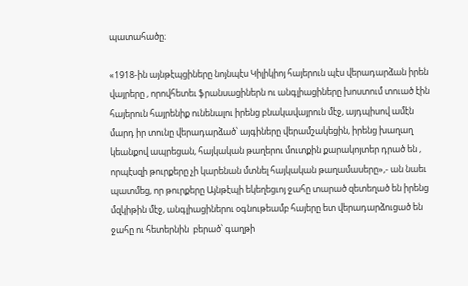պատահածը։

«1918-ին այնթէպցիները նոյնպէս Կիլիկիոյ հայերուն պէս վերադարձան իրեն վայրերը , որովհետեւ ֆրանսացիներն ու անգլիացիները խոստում տուած էին հայերուն հայրենիք ունենալու իրենց բնակավայրուն մէջ, այդպիսով ամէն մարդ իր տունը վերադարձած՝ այգիները վերամշակեցին, իրենց խաղաղ կեանքով ապրեցան, հայկական թաղերու մուտքին քարակոյտեր դրած են , որպէսզի թուրքերը չի կարենան մտնել հայկական թաղամասերը»,- ան նաեւ պատմեց, որ թուրքերը Այնթէպի եկեղեցւոյ ջահը տարած զետեղած են իրենց մզկիթին մէջ, անգլիացիներու օգնութեամբ հայերը ետ վերադարձուցած են ջահը ու հետերնին  բերած՝ գաղթի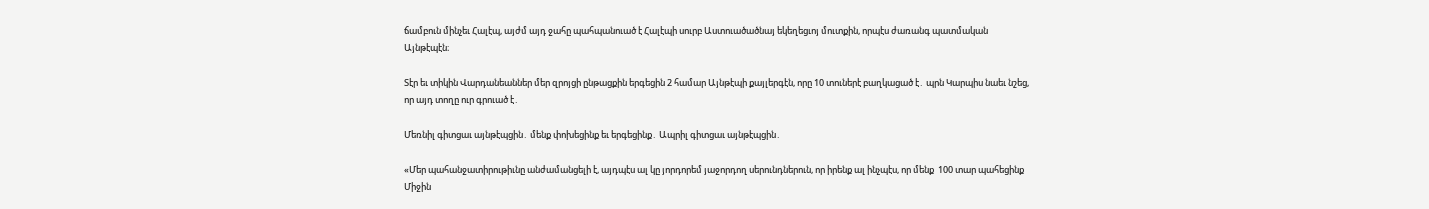ճամբուն մինչեւ Հալէպ, այժմ այդ ջահը պահպանուած է Հալէպի սուրբ Աստուածածնայ եկեղեցւոյ մուտքին, որպէս ժառանգ պատմական Այնթէպէն։

Տէր եւ տիկին Վարդանեաններ մեր զրոյցի ընթացքին երգեցին 2 համար Այնթէպի քայլերգէն, որը 10 տուներէ բաղկացած է․ պրն Կարպիս նաեւ նշեց, որ այդ տողը ուր գրուած է․

Մեռնիլ գիտցաւ այնթէպցին․ մենք փոխեցինք եւ երգեցինք․ Ապրիլ գիտցաւ այնթէպցին․

«Մեր պահանջատիրութիւնը անժամանցելի է, այդպէս ալ կը յորդորեմ յաջորդող սերունդներուն, որ իրենք ալ ինչպէս, որ մենք  100 տար պահեցինք Միջին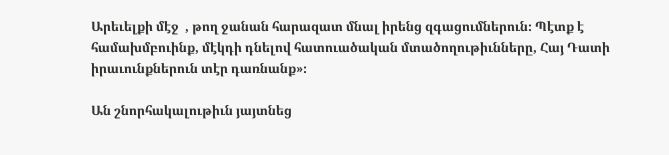Արեւելքի մէջ  , թող ջանան հարազատ մնալ իրենց զգացումներուն։ Պէտք է համախմբուինք, մէկդի դնելով հատուածական մտածողութիւնները, Հայ Դատի իրաւունքներուն տէր դառնանք»։

Ան շնորհակալութիւն յայտնեց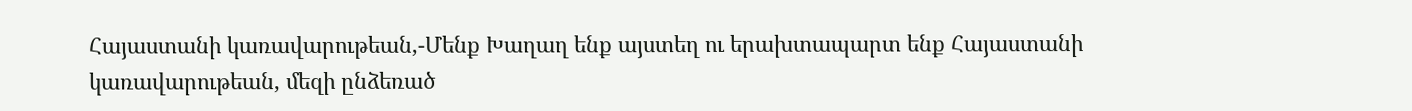Հայաստանի կառավարութեան,-Մենք Խաղաղ ենք այստեղ ու երախտապարտ ենք Հայաստանի կառավարութեան, մեզի ընձեռած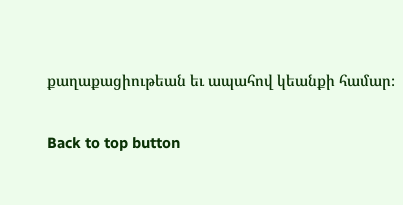քաղաքացիութեան եւ ապահով կեանքի համար։

Back to top button